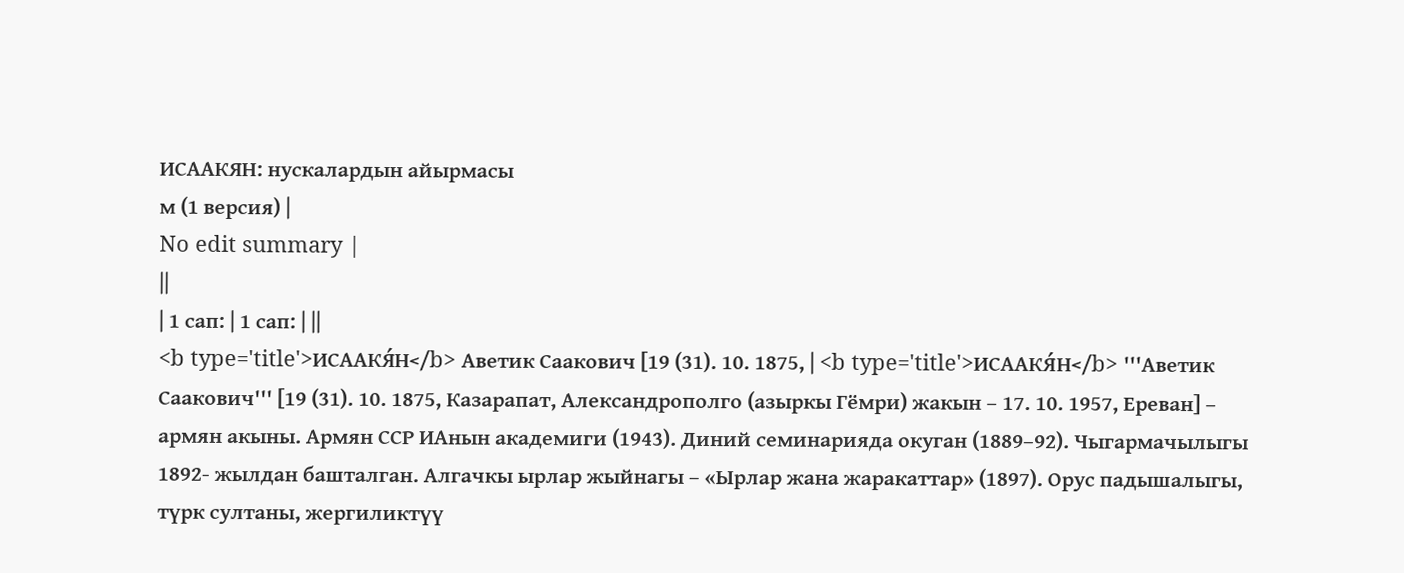ИСААКЯН: нускалардын айырмасы
м (1 версия) |
No edit summary |
||
| 1 сап: | 1 сап: | ||
<b type='title'>ИСААКЯ́Н</b> Аветик Саакович [19 (31). 10. 1875, | <b type='title'>ИСААКЯ́Н</b> '''Аветик Саакович''' [19 (31). 10. 1875, Казарапат, Александрополго (азыркы Гёмри) жакын – 17. 10. 1957, Ереван] – армян акыны. Армян ССР ИАнын академиги (1943). Диний семинарияда окуган (1889–92). Чыгармачылыгы 1892- жылдан башталган. Алгачкы ырлар жыйнагы – «Ырлар жана жаракаттар» (1897). Орус падышалыгы, түрк султаны, жергиликтүү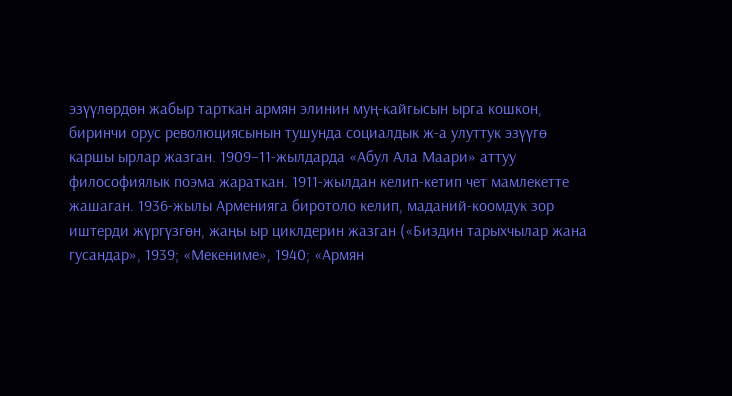эзүүлөрдөн жабыр тарткан армян элинин муң-кайгысын ырга кошкон, биринчи орус революциясынын тушунда социалдык ж-а улуттук эзүүгө каршы ырлар жазган. 1909–11-жылдарда «Абул Ала Маари» аттуу философиялык поэма жараткан. 1911-жылдан келип-кетип чет мамлекетте жашаган. 1936-жылы Арменияга биротоло келип, маданий-коомдук зор иштерди жүргүзгөн, жаңы ыр циклдерин жазган («Биздин тарыхчылар жана гусандар», 1939; «Мекениме», 1940; «Армян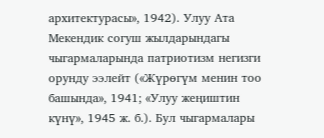архитектурасы», 1942). Улуу Ата Мекендик согуш жылдарындагы чыгармаларында патриотизм негизги орунду ээлейт («Жүрөгүм менин тоо башында», 1941; «Улуу жеңиштин күнү», 1945 ж. б.). Бул чыгармалары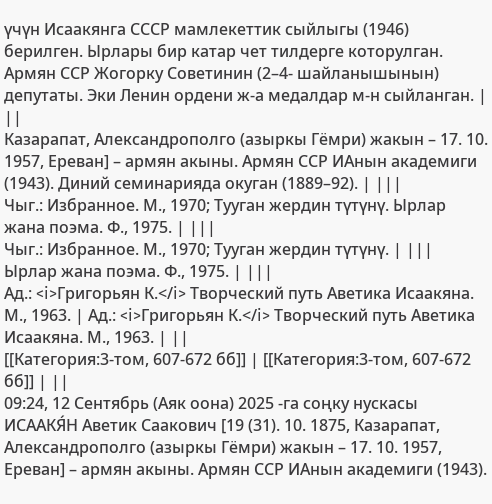үчүн Исаакянга СССР мамлекеттик сыйлыгы (1946) берилген. Ырлары бир катар чет тилдерге которулган. Армян ССР Жогорку Советинин (2–4- шайланышынын) депутаты. Эки Ленин ордени ж-а медалдар м-н сыйланган. | ||
Казарапат, Александрополго (азыркы Гёмри) жакын – 17. 10. 1957, Ереван] – армян акыны. Армян ССР ИАнын академиги (1943). Диний семинарияда окуган (1889–92). | |||
Чыг.: Избранное. М., 1970; Тууган жердин түтүнү. Ырлар жана поэма. Ф., 1975. | |||
Чыг.: Избранное. М., 1970; Тууган жердин түтүнү. | |||
Ырлар жана поэма. Ф., 1975. | |||
Ад.: <i>Григорьян К.</i> Творческий путь Аветика Исаакяна. М., 1963. | Ад.: <i>Григорьян К.</i> Творческий путь Аветика Исаакяна. М., 1963. | ||
[[Категория:3-том, 607-672 бб]] | [[Категория:3-том, 607-672 бб]] | ||
09:24, 12 Сентябрь (Аяк оона) 2025 -га соңку нускасы
ИСААКЯ́Н Аветик Саакович [19 (31). 10. 1875, Казарапат, Александрополго (азыркы Гёмри) жакын – 17. 10. 1957, Ереван] – армян акыны. Армян ССР ИАнын академиги (1943).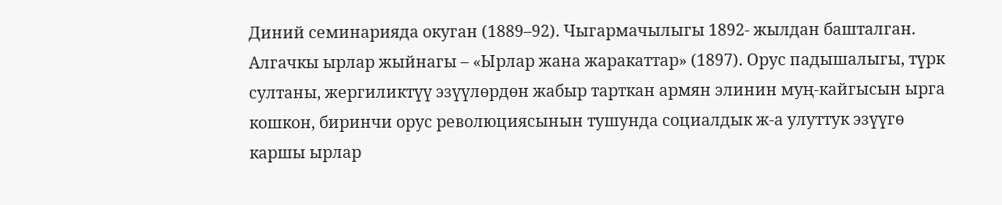Диний семинарияда окуган (1889–92). Чыгармачылыгы 1892- жылдан башталган. Алгачкы ырлар жыйнагы – «Ырлар жана жаракаттар» (1897). Орус падышалыгы, түрк султаны, жергиликтүү эзүүлөрдөн жабыр тарткан армян элинин муң-кайгысын ырга кошкон, биринчи орус революциясынын тушунда социалдык ж-а улуттук эзүүгө каршы ырлар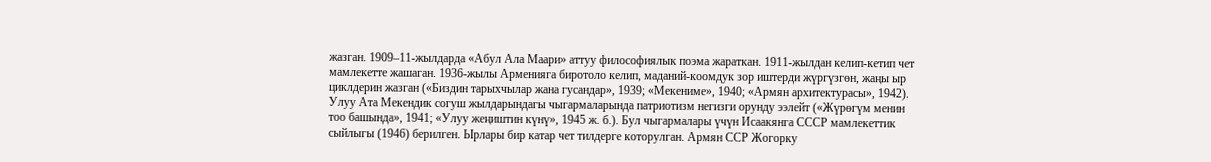жазган. 1909–11-жылдарда «Абул Ала Маари» аттуу философиялык поэма жараткан. 1911-жылдан келип-кетип чет мамлекетте жашаган. 1936-жылы Арменияга биротоло келип, маданий-коомдук зор иштерди жүргүзгөн, жаңы ыр циклдерин жазган («Биздин тарыхчылар жана гусандар», 1939; «Мекениме», 1940; «Армян архитектурасы», 1942). Улуу Ата Мекендик согуш жылдарындагы чыгармаларында патриотизм негизги орунду ээлейт («Жүрөгүм менин тоо башында», 1941; «Улуу жеңиштин күнү», 1945 ж. б.). Бул чыгармалары үчүн Исаакянга СССР мамлекеттик сыйлыгы (1946) берилген. Ырлары бир катар чет тилдерге которулган. Армян ССР Жогорку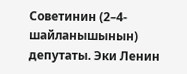Советинин (2–4- шайланышынын) депутаты. Эки Ленин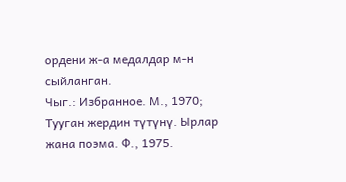ордени ж-а медалдар м-н сыйланган.
Чыг.: Избранное. М., 1970; Тууган жердин түтүнү. Ырлар жана поэма. Ф., 1975.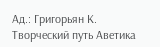Ад.: Григорьян К. Творческий путь Аветика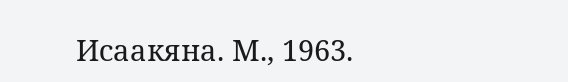Исаакяна. М., 1963.